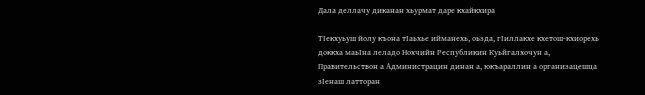Дала деллачу диканан хьурмат даре кхайкхира

ТIекхуьуш йолу къона тIаьхье ийманехь, оьзда, гIиллакхе кхетош-кхиорехь доккха маьIна леладо Нохчийн Республикин Куьйгалхочун а, Правительствон а Администрацин динан а, юкъараллин а организацешца зIенаш латторан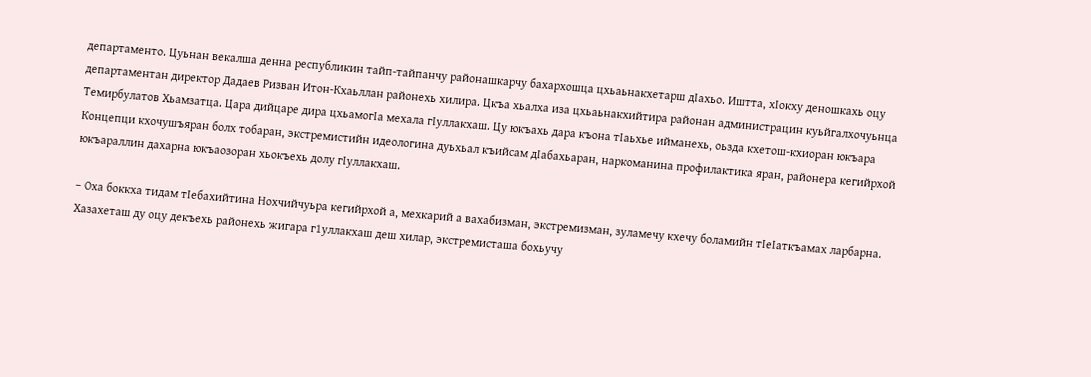департаменто. Цуьнан векалша денна республикин тайп-тайпанчу районашкарчу бахархошца цхьаьнакхетарш дIахьо. Иштта, хIокху деношкахь оцу департаментан директор Дадаев Ризван Итон-Кхаьллан районехь хилира. Цкъа хьалха иза цхьаьнакхийтира районан администрацин куьйгалхочуьнца Темирбулатов Хьамзатца. Цара дийцаре дира цхьамогIа мехала гIуллакхаш. Цу юкъахь дара къона тIаьхье ийманехь, оьзда кхетош-кхиоран юкъара Концепци кхочушъяран болх тобаран, экстремистийн идеологина дуьхьал къийсам дIабахьаран, наркоманина профилактика яран, районера кегийрхой юкъараллин дахарна юкъаозоран хьокъехь долу гIуллакхаш.

– Оха боккха тидам тIебахийтина Нохчийчуьра кегийрхой а, мехкарий а вахабизман, экстремизман, зуламечу кхечу боламийн тIеIаткъамах ларбарна. Хазахеташ ду оцу декъехь районехь жигара г1уллакхаш деш хилар, экстремисташа бохьучу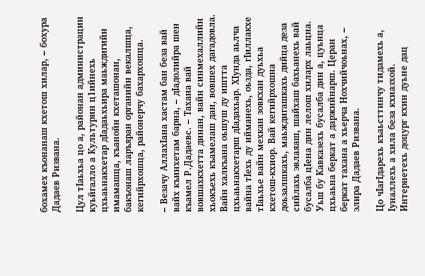бохамех къонанаш кхетош хилар, – бохура Дадаев Ризвана.

Цул тIаьхьа цо а, районан администрацин куьйгалло а Культурин ц1ийнехь цхьаьнакхетар дIадаьхьира маьждигийн имамашца, къанойн кхеташонан, бакъонаш ларъяран органийн векалшца, кегийрхошца, районерчу бахархошца.

– Везачу АллахIана хастам бан беза вай вайх къинхетам барна, – дIадолийра шен къамел Р.Дадаевс. – Тахана вай вовшахкхетта динан, вайн синмехаллийн хьокъехь къамелаш дан, вовшех дагадовла. Вайн халкъана оьшуш ду иштта цхьаьнакхетарш дIадахьар. ХIунда аьлча вайна тIехь ду ийманехь, оьзда, гIиллакхе тIаьхье вайн мехкан зовкхан дуьхьа кхетош-кхиор. Вай кегийрхошна доьзалшкахь, маьждигашкахь дийца деза сийлахь эвлаяаш, шайхаш бахьанехь вай бусалба цIена дин лелош хиларх лаьцна. Уьш бу Кавказехь бусалба дин а, цуьнца цхьаьна беркат а даржийнарш. Церан беркат тахана а хьерча Нохчийчоьнах, – элира Дадаев Ризвана.

Цо чIагIдарехь къаьсттинчу тидамехь а, Iуналлехь а хила беза кхиазхой. Интернетехь доцург кхин дуьне дац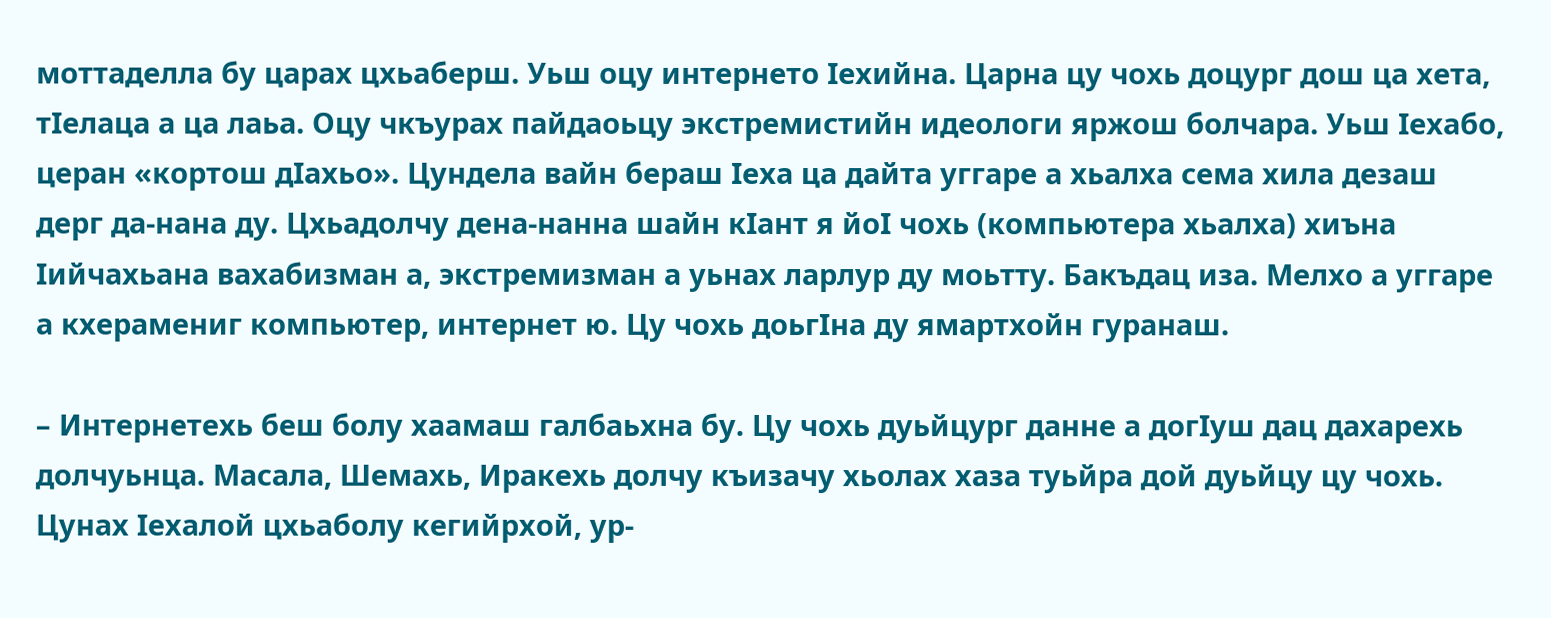моттаделла бу царах цхьаберш. Уьш оцу интернето Iехийна. Царна цу чохь доцург дош ца хета, тIелаца а ца лаьа. Оцу чкъурах пайдаоьцу экстремистийн идеологи яржош болчара. Уьш Iехабо, церан «кортош дIахьо». Цундела вайн бераш Iеха ца дайта уггаре а хьалха сема хила дезаш дерг да-нана ду. Цхьадолчу дена-нанна шайн кIант я йоI чохь (компьютера хьалха) хиъна Iийчахьана вахабизман а, экстремизман а уьнах ларлур ду моьтту. Бакъдац иза. Мелхо а уггаре а кхерамениг компьютер, интернет ю. Цу чохь доьгIна ду ямартхойн гуранаш.

– Интернетехь беш болу хаамаш галбаьхна бу. Цу чохь дуьйцург данне а догIуш дац дахарехь долчуьнца. Масала, Шемахь, Иракехь долчу къизачу хьолах хаза туьйра дой дуьйцу цу чохь. Цунах Iехалой цхьаболу кегийрхой, ур-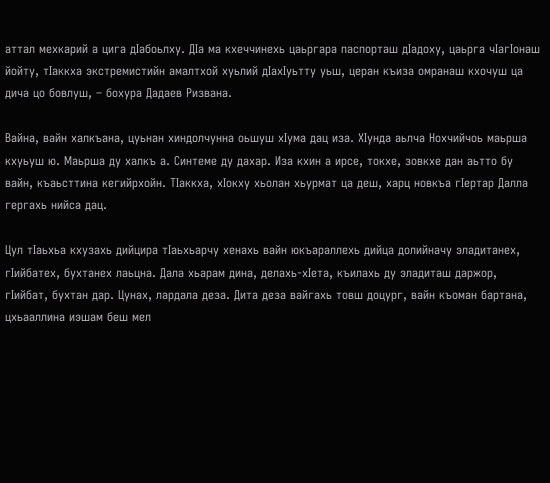аттал мехкарий а цига дIабоьлху. ДIа ма кхеччинехь цаьргара паспорташ дIадоху, цаьрга чIагIонаш йойту, тIаккха экстремистийн амалтхой хуьлий дIахIуьтту уьш, церан къиза омранаш кхочуш ца дича цо бовлуш, – бохура Дадаев Ризвана.

Вайна, вайн халкъана, цуьнан хиндолчунна оьшуш хIума дац иза. ХIунда аьлча Нохчийчоь маьрша кхуьуш ю. Маьрша ду халкъ а. Синтеме ду дахар. Иза кхин а ирсе, токхе, зовкхе дан аьтто бу вайн, къаьсттина кегийрхойн. ТIаккха, хIокху хьолан хьурмат ца деш, харц новкъа гIертар Далла гергахь нийса дац.

Цул тIаьхьа кхузахь дийцира тIаьхьарчу хенахь вайн юкъараллехь дийца долийначу эладитанех, гIийбатех, бухтанех лаьцна. Дала хьарам дина, делахь-хIета, къилахь ду эладиташ даржор, гIийбат, бухтан дар. Цунах, лардала деза. Дита деза вайгахь товш доцург, вайн къоман бартана, цхьааллина иэшам беш мел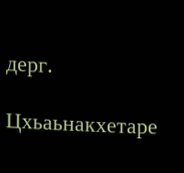дерг.

Цхьаьнакхетаре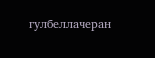гулбеллачеран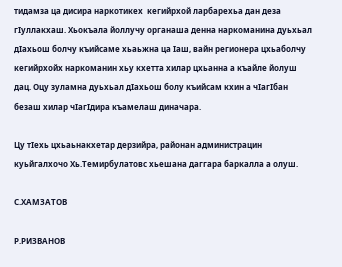тидамза ца дисира наркотикех  кегийрхой ларбарехьа дан деза гIуллакхаш. Хьокъала йоллучу органаша денна наркоманина дуьхьал дIахьош болчу къийсаме хьаьжна ца Iаш, вайн регионера цхьаболчу кегийрхойх наркоманин хьу кхетта хилар цхьанна а къайле йолуш дац. Оцу зуламна дуьхьал дIахьош болу къийсам кхин а чIагIбан безаш хилар чIагIдира къамелаш диначара.

Цу тIехь цхьаьнакхетар дерзийра, районан администрацин куьйгалхочо Хь.Темирбулатовс хьешана даггара баркалла а олуш.

С.ХАМЗАТОВ

Р.РИЗВАНОВ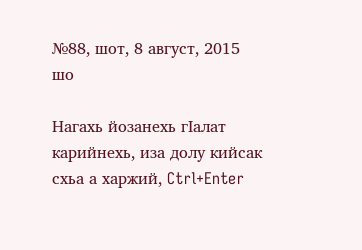№88, шот, 8 август, 2015 шо

Нагахь йозанехь гIалат карийнехь, иза долу кийсак схьа а харжий, Ctrl+Enter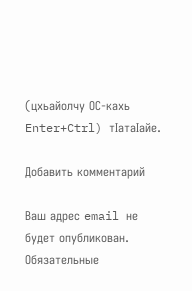(цхьайолчу ОС-кахь Enter+Ctrl) тIатаIайе.

Добавить комментарий

Ваш адрес email не будет опубликован. Обязательные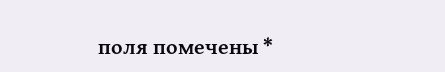поля помечены *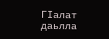ГIалат даьлла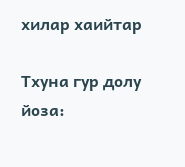хилар хаийтар

Тхуна гур долу йоза: